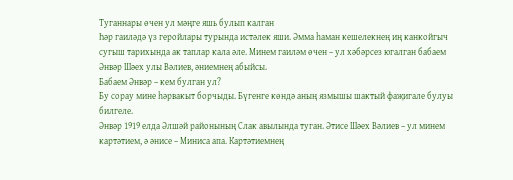Туганнары өчен ул мәңге яшь булып калган
Һәр гаиләдә үз геройлары турында истәлек яши. Әмма һаман кешелекнең иң канкойгыч сугыш тарихында ак таплар кала әле. Минем гаиләм өчен – ул хәбәрсез югалган бабаем Әнвәр Шәех улы Вәлиев, әниемнең абыйсы.
Бабаем Әнвәр – кем булган ул?
Бу сорау мине һәрвакыт борчыды. Бүгенге көндә аның язмышы шактый фаҗигале булуы билгеле.
Әнвәр 1919 елда Әлшәй районының Слак авылында туган. Әтисе Шәех Вәлиев – ул минем картәтием, ә әнисе – Миниса апа. Картәтиемнең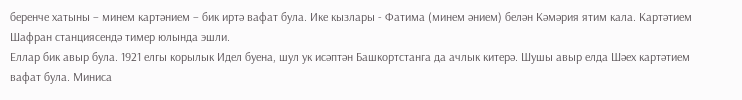беренче хатыны – минем картәнием – бик иртә вафат була. Ике кызлары - Фатима (минем әнием) белән Кәмәрия ятим кала. Картәтием Шафран станциясендә тимер юлында эшли.
Еллар бик авыр була. 1921 елгы корылык Идел буена, шул ук исәптән Башкортстанга да ачлык китерә. Шушы авыр елда Шәех картәтием вафат була. Миниса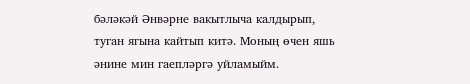бәләкәй Әнвәрне вакытлыча калдырып, туган ягына кайтып китә. Моның өчен яшь әнине мин гаепләргә уйламыйм.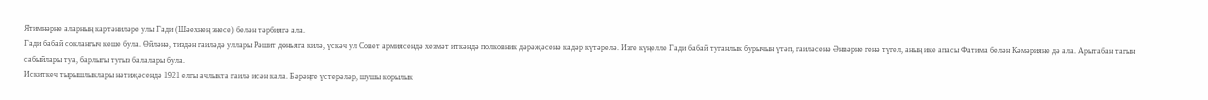Ятимнәрне аларның картәниләре улы Гади (Шәехнең энесе) белән тәрбиягә ала.
Гади бабай соклангыч кеше була. Өйләнә, тиздән гаиләдә уллары Рәшит дөньяга килә, үскәч ул Совет армиясендә хезмәт иткәндә полковник дәрәҗәсенә кадәр күтәрелә. Изге күңелле Гади бабай туганлык бурычын үтәп, гаиләсенә Әнвәрне генә түгел, аның ике апасы Фатима белән Кәмәрияне дә ала. Арытабан тагын сабыйлары туа, барлыгы тугыз балалары була.
Искиткеч тырышлыклары нәтиҗәсендә 1921 елгы ачлыкта гаилә исән кала. Бәрәңге үстерәләр, шушы корылык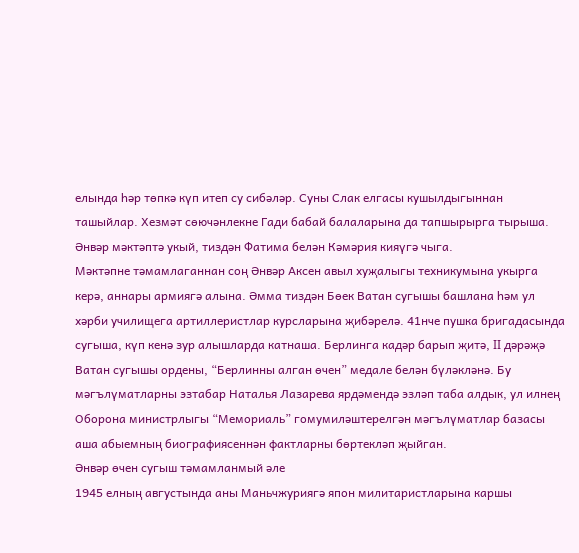елында һәр төпкә күп итеп су сибәләр. Суны Слак елгасы кушылдыгыннан ташыйлар. Хезмәт сөючәнлекне Гади бабай балаларына да тапшырырга тырыша. Әнвәр мәктәптә укый, тиздән Фатима белән Кәмәрия кияүгә чыга.
Мәктәпне тәмамлаганнан соң Әнвәр Аксен авыл хуҗалыгы техникумына укырга керә, аннары армиягә алына. Әмма тиздән Бөек Ватан сугышы башлана һәм ул хәрби училищега артиллеристлар курсларына җибәрелә. 41нче пушка бригадасында сугыша, күп кенә зур алышларда катнаша. Берлинга кадәр барып җитә, II дәрәҗә Ватан сугышы ордены, “Берлинны алган өчен” медале белән бүләкләнә. Бу мәгълүматларны эзтабар Наталья Лазарева ярдәмендә эзләп таба алдык, ул илнең Оборона министрлыгы “Мемориаль” гомумиләштерелгән мәгълүматлар базасы аша абыемның биографиясеннән фактларны бөртекләп җыйган.
Әнвәр өчен сугыш тәмамланмый әле
1945 елның августында аны Маньчжуриягә япон милитаристларына каршы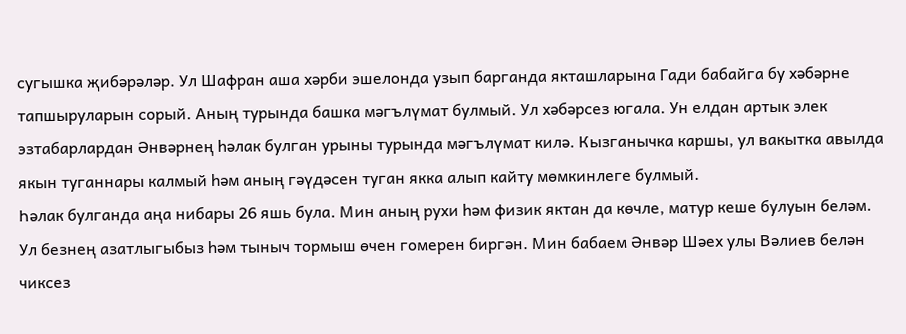сугышка җибәрәләр. Ул Шафран аша хәрби эшелонда узып барганда якташларына Гади бабайга бу хәбәрне тапшыруларын сорый. Аның турында башка мәгълүмат булмый. Ул хәбәрсез югала. Ун елдан артык элек эзтабарлардан Әнвәрнең һәлак булган урыны турында мәгълүмат килә. Кызганычка каршы, ул вакытка авылда якын туганнары калмый һәм аның гәүдәсен туган якка алып кайту мөмкинлеге булмый.
Һәлак булганда аңа нибары 26 яшь була. Мин аның рухи һәм физик яктан да көчле, матур кеше булуын беләм. Ул безнең азатлыгыбыз һәм тыныч тормыш өчен гомерен биргән. Мин бабаем Әнвәр Шәех улы Вәлиев белән чиксез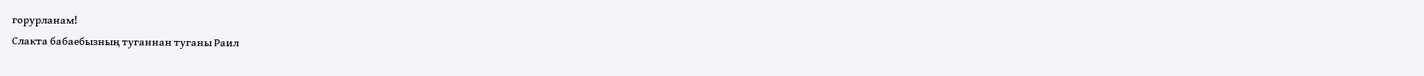горурланам!
Слакта бабаебызның туганнан туганы Раил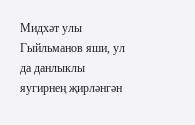Мидхәт улы Гыйльманов яши, ул да данлыклы яугирнең җирләнгән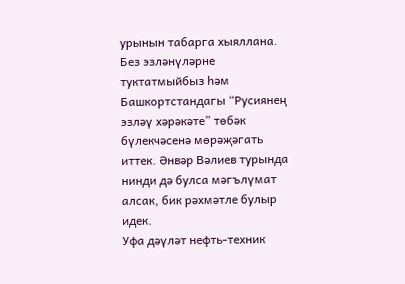урынын табарга хыяллана. Без эзләнүләрне туктатмыйбыз һәм Башкортстандагы “Русиянең эзләү хәрәкәте” төбәк бүлекчәсенә мөрәҗәгать иттек. Әнвәр Вәлиев турында нинди дә булса мәгълүмат алсак, бик рәхмәтле булыр идек.
Уфа дәүләт нефть-техник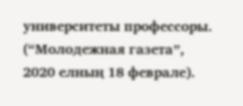университеты профессоры.
(“Молодежная газета”, 2020 елның 18 феврале).